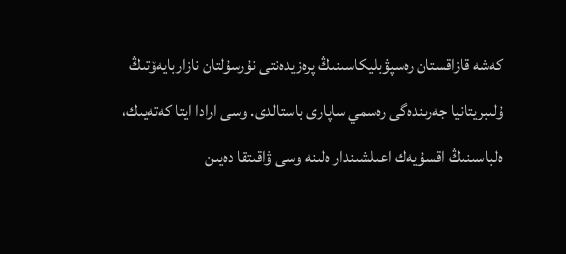كەشە قازاقستان رەسپۋبليكاسىنىڭ پرەزيدەنتى نۇرسۇلتان نازاربايەۆتىڭ ۇلىبريتانيا جەرىندەگى رەسمي ساپارى باستالدى. وسى ارادا ايتا كەتەيىك، ەلباسىنىڭ اقسۇيەك اعىلشىندار ەلىنە وسى ۋاقىتقا دەيىن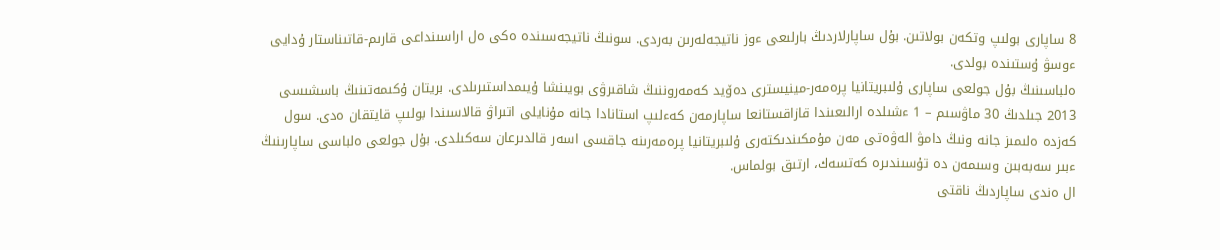8 ساپارى بولىپ وتكەن بولاتىن. بۇل ساپارلاردىڭ بارلىعى ءوز ناتيجەلەرىن بەردى. سونىڭ ناتيجەسىندە ەكى ەل اراسىنداعى قارىم-قاتىناستار ۇدايى ءوسۋ ۇستىندە بولدى.
ەلباسىنىڭ بۇل جولعى ساپارى ۇلىبريتانيا پرەمەر-مينيسترى دەۆيد كەمەروننىڭ شاقىرۋى بويىنشا ۇيىمداستىرىلدى. بريتان ۇكىمەتىنىڭ باسشىسى 2013 جىلدىڭ 30 ماۋسىم – 1 ءشىلدە ارالىعىندا قازاقستانعا ساپارمەن كەءلىپ استانادا جانە مۇنايلى اتىراۋ قالاسىندا بولىپ قايتقان ەدى. سول كەزدە ەلىمىز جانە ونىڭ دامۋ الەۋەتى مەن مۇمكىندىكتەرى ۇلىبريتانيا پرەمەرىنە جاقسى اسەر قالدىرعان سەكىلدى. بۇل جولعى ەلباسى ساپارىنىڭ ءبىر سەبەبىن وسىمەن دە تۇسىندىرە كەتسەك، ارتىق بولماس.
ال ەندى ساپاردىڭ ناقتى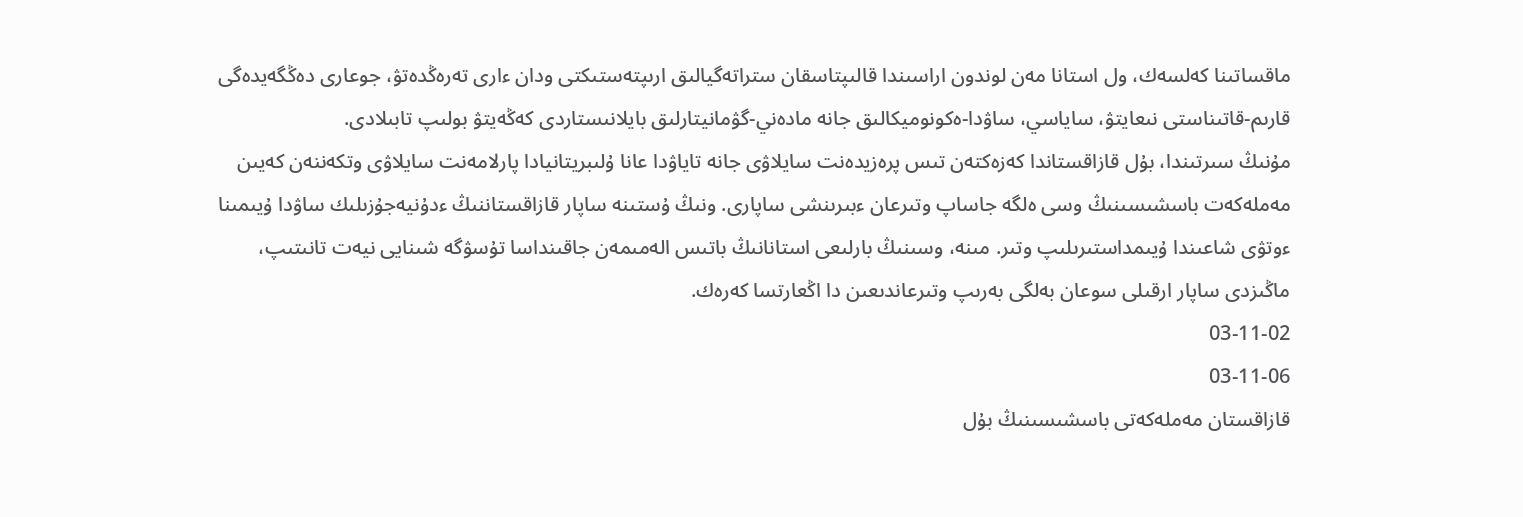ماقساتىنا كەلسەك، ول استانا مەن لوندون اراسىندا قالىپتاسقان ستراتەگيالىق ارىپتەستىكتى ودان ءارى تەرەڭدەتۋ، جوعارى دەڭگەيدەگى قارىم-قاتىناستى نىعايتۋ، ساياسي، ساۋدا-ەكونوميكالىق جانە مادەني-گۋمانيتارلىق بايلانىستاردى كەڭەيتۋ بولىپ تابىلادى.
مۇنىڭ سىرتىندا، بۇل قازاقستاندا كەزەكتەن تىس پرەزيدەنت سايلاۋى جانە تاياۋدا عانا ۇلىبريتانيادا پارلامەنت سايلاۋى وتكەننەن كەيىن مەملەكەت باسشىسىنىڭ وسى ەلگە جاساپ وتىرعان ءبىرىنشى ساپارى. ونىڭ ۇستىنە ساپار قازاقستاننىڭ ءدۇنيەجۇزىلىك ساۋدا ۇيىمىنا ءوتۋى شاعىندا ۇيىمداستىرىلىپ وتىر. مىنە، وسىنىڭ بارلىعى استانانىڭ باتىس الەمىمەن جاقىنداسا تۇسۋگە شىنايى نيەت تانىتىپ، ماڭىزدى ساپار ارقىلى سوعان بەلگى بەرىپ وتىرعاندىعىن دا اڭعارتسا كەرەك.
03-11-02
03-11-06
قازاقستان مەملەكەتى باسشىسىنىڭ بۇل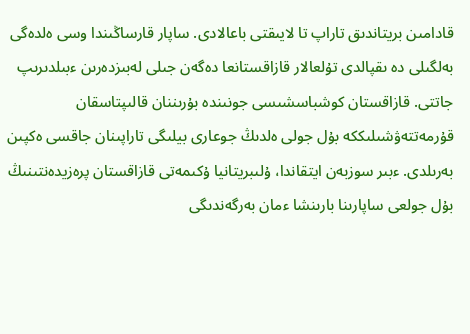قادامىن بريتاندىق تاراپ تا لايىقتى باعالادى. ساپار قارساڭىندا وسى ەلدەگى بەلگىلى دە ىقپالدى تۇلعالار قازاقستانعا دەگەن جىلى لەبىزدەرىن ءبىلدىرىپ جاتتى. قازاقستان كوشباسشىسى جونىندە بۇرىننان قالىپتاسقان قۇرمەتتەۋشىلىككە بۇل جولى ەلدىڭ جوعارى بيلىگى تاراپىنان جاقسى ەكپىن بەرىلدى. ءبىر سوزبەن ايتقاندا، ۇلىبريتانيا ۇكىمەتى قازاقستان پرەزيدەنتىنىڭ بۇل جولعى ساپارىنا بارىنشا ءمان بەرگەندىگى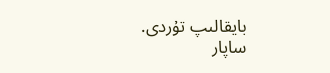بايقالىپ تۇردى.
ساپار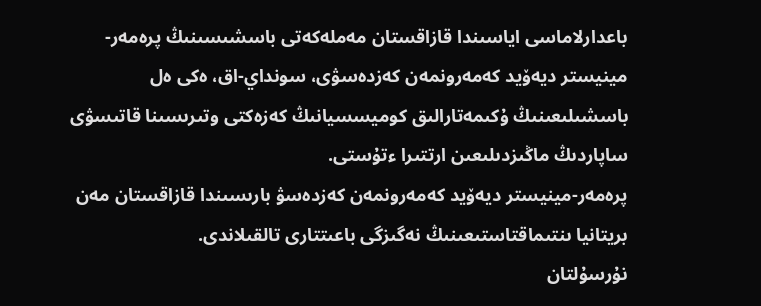باعدارلاماسى اياسىندا قازاقستان مەملەكەتى باسشىسىنىڭ پرەمەر-مينيستر ديەۆيد كەمەرونمەن كەزدەسۋى، سونداي-اق، ەكى ەل باسشىلىعىنىڭ ۇكىمەتارالىق كوميسسيانىڭ كەزەكتى وتىرىسىنا قاتىسۋى ساپاردىڭ ماڭىزدىلىعىن ارتتىرا ءتۇستى.
پرەمەر-مينيستر ديەۆيد كەمەرونمەن كەزدەسۋ بارىسىندا قازاقستان مەن بريتانيا ىنتىماقتاستىعىنىڭ نەگىزگى باعىتتارى تالقىلاندى.
نۇرسۇلتان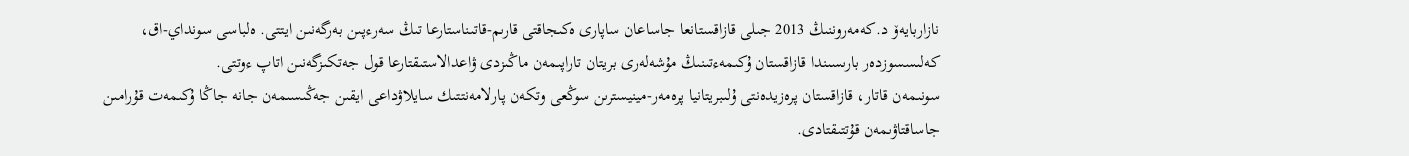نازاربايەۆ د.كەمەروننىڭ 2013 جىلى قازاقستانعا جاساعان ساپارى ەكىجاقتى قارىم-قاتىناستارعا تىڭ سەرءپىن بەرگەنىن ايتتى. ەلباسى سونداي-اق، كەلىسسوزدەر بارىسىندا قازاقستان ۇكىمەءتىنىڭ مۇشەلەرى بريتان تاراپىمەن ماڭىزدى ۋاعدالاستىقتارعا قول جەتكىزگەنىن اتاپ ءوتتى.
سونىمەن قاتار، قازاقستان پرەزيدەنتى ۇلىبريتانيا پرەمەر-مينيسترىن سوڭعى وتكەن پارلامەنتتىك سايلاۋداعى ايقىن جەڭىسىمەن جانە جاڭا ۇكىمەت قۇرامىن جاساقتاۋىمەن قۇتتىقتادى.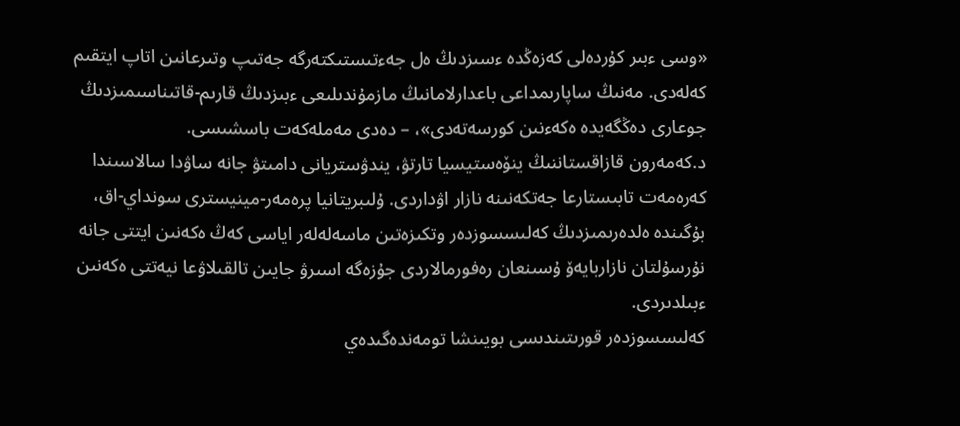«وسى ءبىر كۇردەلى كەزەڭدە ءسىزدىڭ ەل جەءتىستىكتەرگە جەتىپ وتىرعانىن اتاپ ايتقىم كەلەدى. مەنىڭ ساپارىمداعى باعدارلامانىڭ مازمۇندىلىعى ءبىزدىڭ قارىم-قاتىناسىمىزدىڭ جوعارى دەڭگەيدە ەكەءنىن كورسەتەدى»، – دەدى مەملەكەت باسشىسى.
د.كەمەرون قازاقستاننىڭ ينۆەستيسيا تارتۋ، يندۋستريانى دامىتۋ جانە ساۋدا سالاسىندا كەرەمەت تابىستارعا جەتكەنىنە نازار اۋداردى. ۇلىبريتانيا پرەمەر-مينيسترى سونداي-اق، بۇگىندە ەلدەرىمىزدىڭ كەلىسسوزدەر وتكىزەتىن ماسەلەلەر اياسى كەڭ ەكەنىن ايتتى جانە نۇرسۇلتان نازاربايەۆ ۇسىنعان رەفورمالاردى جۇزەگە اسىرۋ جايىن تالقىلاۋعا نيەتتى ەكەنىن ءبىلدىردى.
كەلىسسوزدەر قورىتىندىسى بويىنشا تومەندەگىدەي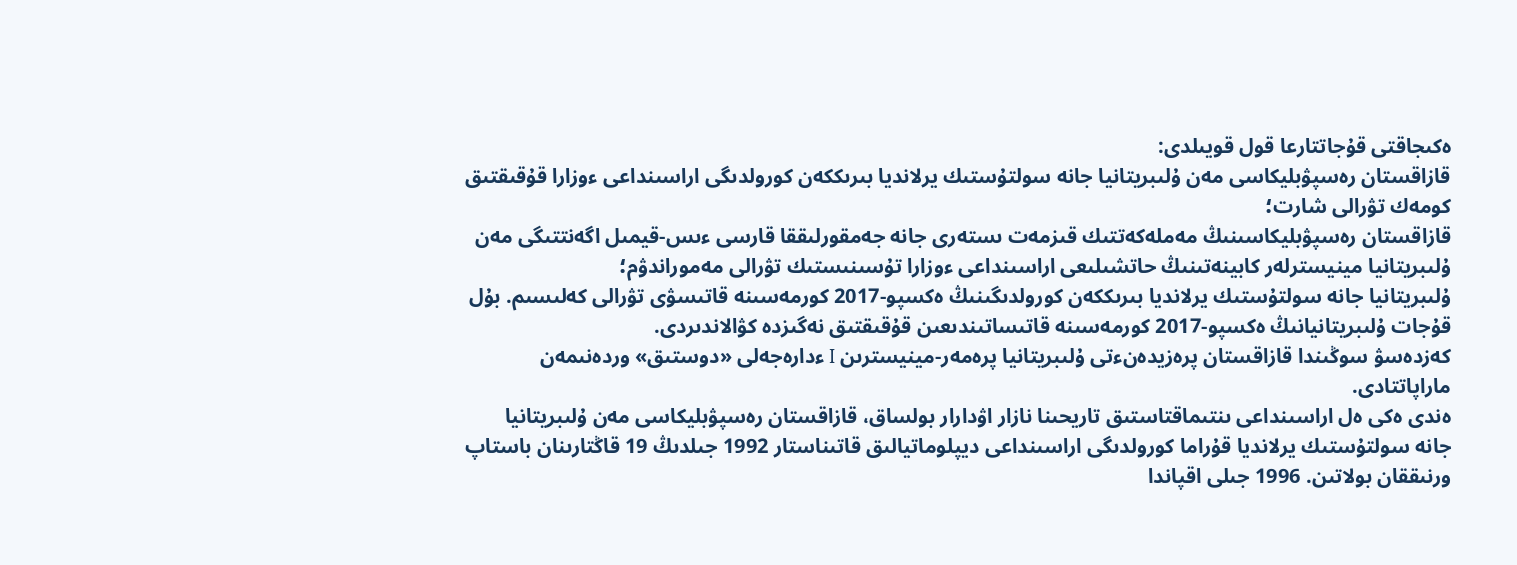ەكىجاقتى قۇجاتتارعا قول قويىلدى:
قازاقستان رەسپۋبليكاسى مەن ۇلىبريتانيا جانە سولتۇستىك يرلانديا بىرىككەن كورولدىگى اراسىنداعى ءوزارا قۇقىقتىق كومەك تۋرالى شارت؛
قازاقستان رەسپۋبليكاسىنىڭ مەملەكەتتىك قىزمەت ىستەرى جانە جەمقورلىققا قارسى ءىس-قيمىل اگەنتتىگى مەن ۇلىبريتانيا مينيسترلەر كابينەتىنىڭ حاتشىلىعى اراسىنداعى ءوزارا تۇسىنىستىك تۋرالى مەموراندۋم؛
ۇلىبريتانيا جانە سولتۇستىك يرلانديا بىرىككەن كورولدىگىنىڭ ەكسپو-2017 كورمەسىنە قاتىسۋى تۋرالى كەلىسىم. بۇل قۇجات ۇلىبريتانيانىڭ ەكسپو-2017 كورمەسىنە قاتىساتىندىعىن قۇقىقتىق نەگىزدە كۋالاندىردى.
كەزدەسۋ سوڭىندا قازاقستان پرەزيدەنءتى ۇلىبريتانيا پرەمەر-مينيسترىن I ءدارەجەلى «دوستىق» وردەنىمەن ماراپاتتادى.
ەندى ەكى ەل اراسىنداعى ىنتىماقتاستىق تاريحىنا نازار اۋدارار بولساق، قازاقستان رەسپۋبليكاسى مەن ۇلىبريتانيا جانە سولتۇستىك يرلانديا قۇراما كورولدىگى اراسىنداعى ديپلوماتيالىق قاتىناستار 1992 جىلدىڭ 19 قاڭتارىنان باستاپ ورنىققان بولاتىن. 1996 جىلى اقپاندا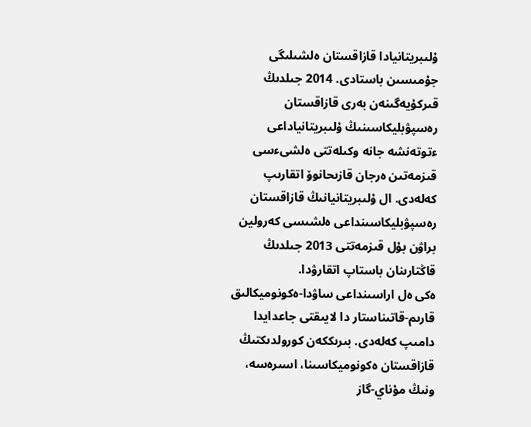ۇلىبريتانيادا قازاقستان ەلشىلىگى جۇمىسىن باستادى. 2014 جىلدىڭ قىركۇيەگىنەن بەرى قازاقستان رەسپۋبليكاسىنىڭ ۇلىبريتانياداعى ءتوتەنشە جانە وكىلەتتى ەلشىءسى قىزمەتىن ەرجان قازىحانوۆ اتقارىپ كەلەدى. ال ۇلىبريتانيانىڭ قازاقستان رەسپۋبليكاسىنداعى ەلشىسى كەرولين براۋن بۇل قىزمەتتى 2013 جىلدىڭ قاڭتارىنان باستاپ اتقارۋدا.
ەكى ەل اراسىنداعى ساۋدا-ەكونوميكالىق قارىم-قاتىناستار دا لايىقتى جاعدايدا دامىپ كەلەدى. بىرىككەن كورولدىكتىڭ قازاقستان ەكونوميكاسىنا، اسىرەسە، ونىڭ مۇناي-گاز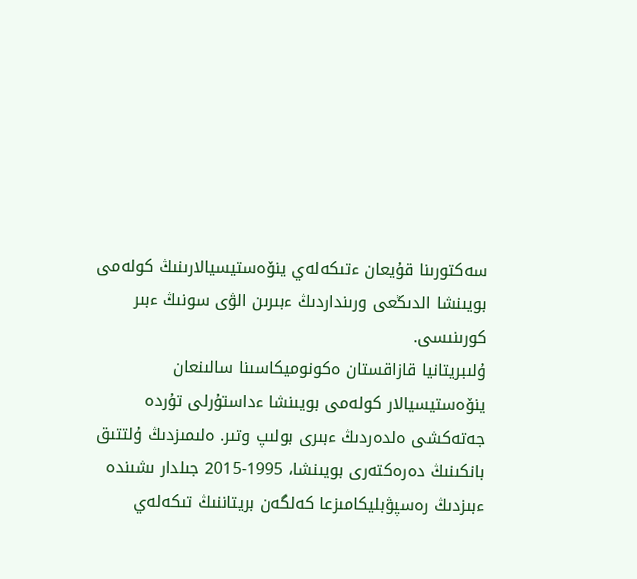سەكتورىنا قۇيعان ءتىكەلەي ينۆەستيسيالارىنىڭ كولەمى بويىنشا الدىڭعى ورىنداردىڭ ءبىرىن الۋى سونىڭ ءبىر كورىنىسى.
ۇلىبريتانيا قازاقستان ەكونوميكاسىنا سالىنعان ينۆەستيسيالار كولەمى بويىنشا ءداستۇرلى تۇردە جەتەكشى ەلدەردىڭ ءبىرى بولىپ وتىر. ەلىمىزدىڭ ۇلتتىق بانكىنىڭ دەرەكتەرى بويىنشا، 1995-2015 جىلدار ىشىندە ءبىزدىڭ رەسپۋبليكامىزعا كەلگەن بريتاننىڭ تىكەلەي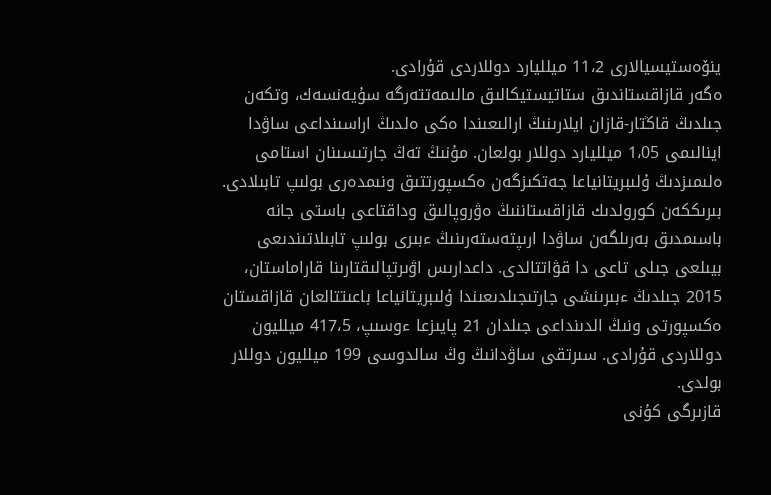ينۆەستيسيالارى 11،2 ميلليارد دوللاردى قۇرادى.
ەگەر قازاقستاندىق ستاتيستيكالىق مالىمەتتەرگە سۇيەنسەك، وتكەن جىلدىڭ قاڭتار-قازان ايلارىنىڭ ارالىعىندا ەكى ەلدىڭ اراسىنداعى ساۋدا اينالىمى 1،05 ميلليارد دوللار بولعان. مۇنىڭ تەڭ جارتىسىنان استامى ەلىمىزدىڭ ۇلىبريتانياعا جەتكىزگەن ەكسپورتتىق ونىمدەرى بولىپ تابىلادى.
بىرىككەن كورولدىك قازاقستاننىڭ ەۋروپالىق وداقتاعى باستى جانە باسىمدىق بەرىلگەن ساۋدا ارىپتەستەرىنىڭ ءبىرى بولىپ تابىلاتىندىعى بيىلعى جىلى تاعى دا قۋاتتالدى. داعدارىس اۋىرتپالىقتارىنا قاراماستان، 2015 جىلدىڭ ءبىرىنشى جارتىجىلدىعىندا ۇلىبريتانياعا باعىتتالعان قازاقستان ەكسپورتى ونىڭ الدىنداعى جىلدان 21 پايىزعا ءوسىپ، 417،5 ميلليون دوللاردى قۇرادى. سىرتقى ساۋدانىڭ وڭ سالدوسى 199 ميلليون دوللار بولدى.
قازىرگى كۇنى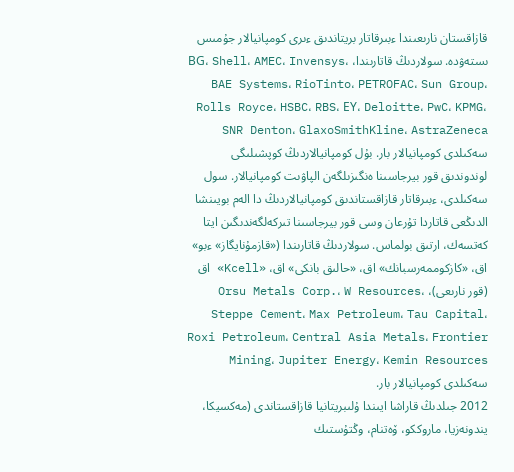قازاقستان نارىعىندا ءبىرقاتار بريتاندىق ءىرى كومپانيالار جۇمىس ىستەۋدە. سولاردىڭ قاتارىندا، BG، Shell، AMEC، Invensys، BAE Systems، RioTinto، PETROFAC، Sun Group، Rolls Royce، HSBC، RBS، EY، Deloitte، PwC، KPMG، SNR Denton، GlaxoSmithKline، AstraZeneca سەكىلدى كومپانيالار بار. بۇل كومپانيالاردىڭ كوپشىلىگى لوندوندىق قور بيرجاسىنا ەنگىزىلگەن الپاۋىت كومپانيالار. سول سەكىلدى، ءبىرقاتار قازاقستاندىق كومپانيالاردىڭ دا الەم بويىنشا الدىڭعى قاتاردا تۇرعان وسى قور بيرجاسىنا تىركەلگەندىگىن ايتا كەتسەك، ارتىق بولماس. سولاردىڭ قاتارىندا («قازمۇنايگاز» ءبو» اق، «كازكوممەرسبانك» اق، «حالىق بانكى» اق، «Kcell» اق (قور نارىعى)، Orsu Metals Corp.، W Resources، Steppe Cement، Max Petroleum، Tau Capital، Roxi Petroleum، Central Asia Metals، Frontier Mining، Jupiter Energy، Kemin Resources سەكىلدى كومپانيالار بار.
2012 جىلدىڭ قاراشا ايىندا ۇلىبريتانيا قازاقستاندى (مەكسيكا، يندونەزيا، ماروككو، ۆەتنام، وڭتۇستىك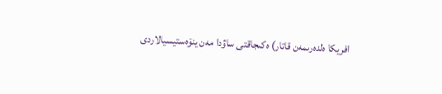افريكا ەلدەرىمەن قاتار) ەكىجاقتى ساۋدا مەن ينۆەستيسيالاردى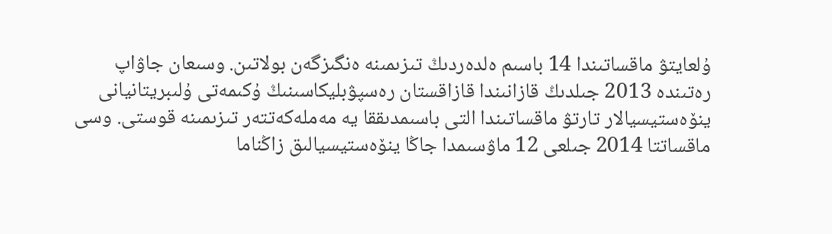ۇلعايتۋ ماقساتىندا 14 باسىم ەلدەردىڭ تىزىمىنە ەنگىزگەن بولاتىن. وسىعان جاۋاپ رەتىندە 2013 جىلدىڭ قازانىندا قازاقستان رەسپۋبليكاسىنىڭ ۇكىمەتى ۇلىبريتانيانى ينۆەستيسيالار تارتۋ ماقساتىندا التى باسىمدىققا يە مەملەكەتتەر تىزىمىنە قوستى. وسى ماقساتتا 2014 جىلعى 12 ماۋسىمدا جاڭا ينۆەستيسيالىق زاڭناما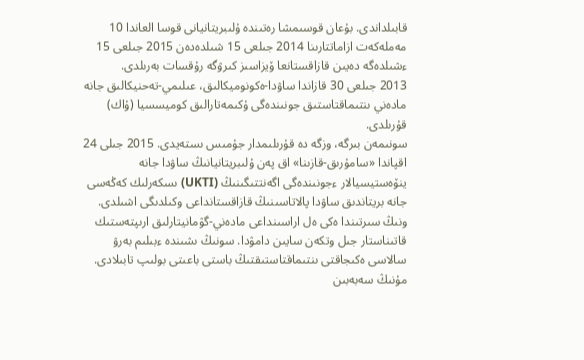قابىلداندى. بۇعان قوسىمشا رەتىندە ۇلىبريتانيانى قوسا العاندا 10 مەملەكەت ازاماتتارىنا 2014 جىلعى 15 شىلدەدەن 2015 جىلعى 15 ءشىلدەگە دەيىن قازاقستانعا ۆيزاسىز كىرۋگە رۇقسات بەرىلدى.
2013 جىلعى 30 قازاندا ساۋدا-ەكونوميكالىق، عىلىمي-تەحنيكالىق جانە مادەني ىنتىماقتاستىق جونىندەگى ۇكىمەتارالىق كوميسسيا (ۇاك) قۇرىلدى.
سونىمەن بىرگە، وزگە دە قۇرىلىمدار جۇمىس ىستەيدى. 2015 جىلى 24 اقپاندا «سامۇرىق-قازىنا» اق پەن ۇلىبريتانيانىڭ ساۋدا جانە ينۆەستيسيالار ءجونىندەگى اگەنتتىگىنىڭ (UKTI) ىسكەرلىك كەڭەسى جانە بريتاندىق ساۋدا پالاتاسىنىڭ قازاقستانداعى وكىلدىگى اشىلدى.
ونىڭ سىرتىندا ەكى ەل اراسىنداعى مادەني-گۋمانيتارلىق ارىپتەستىك قاتىناستار جىل وتكەن سايىن دامۋدا. سونىڭ ىشىندە ءبىلىم بەرۋ سالاسى ەكىجاقتى ىنتىماقتاستىقتىڭ باستى باعىتى بولىپ تابىلادى. مۇنىڭ سەبەبىن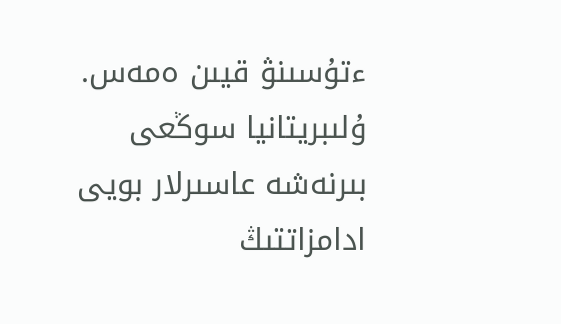ءتۇسىنۋ قيىن ەمەس. ۇلىبريتانيا سوڭعى بىرنەشە عاسىرلار بويى ادامزاتتىڭ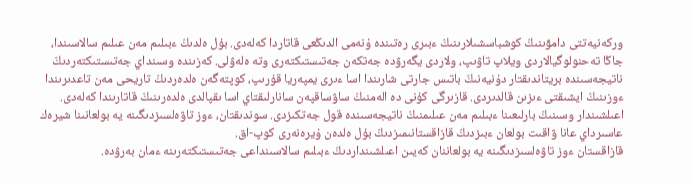وركەنيەتتى دامۋىنىڭ كوشباسشىلارىنىڭ ءبىرى رەتىندە ۇنەمى الدىڭعى قاتاردا كەلەدى. بۇل ەلدىڭ ءبىلىم مەن عىلىم سالاسىندا، جاڭا تەحنولوگيالاردى ويلاپ تاۋىپ، ولاردى يگەرۋدە جەتكەن جەتىستىكتەرى وتە ەلەۋلى. كەزىندە وسىنداي جەتىستىكتەردىڭ ناتيجەسىندە بريتاندىقتار دۇنيەنىڭ باتىس جارتى شارىندا اسا ءىرى يمپەريا قۇرىپ، كوپتەگەن ەلدەردىڭ تاريحى مەن تاعدىرىندا ءوزىنىڭ ايشىقتى ءىزىن قالدىردى. قازىرگى كۇنى دە الەمنىڭ ساۋساقپەن سانارلىقتاي اسا ىقپالدى ەلدەرىنىڭ قاتارىندا كەلەدى. اعىلشىندار وسىنىڭ بارلىعىنا ءبىلىم مەن عىلىمنىڭ ناتيجەسىندە قول جەتكىزدى. سوندىقتان، ءوز تاۋەلسىزدىگىنە يە بولعانىنا شيرەك عاسىرداي عانا ۋاقىت بولعان ءبىزدىڭ قازاقستانىمىزدىڭ بۇل ەلدەن ۇيرەنەرى كوپ-اق.
قازاقستان ءوز تاۋەلسىزدىگىنە يە بولعاننان كەيىن اعىلشىنداردىڭ ءبىلىم سالاسىنداعى جەتىستىكتەرىنە ءمان بەرۋدە.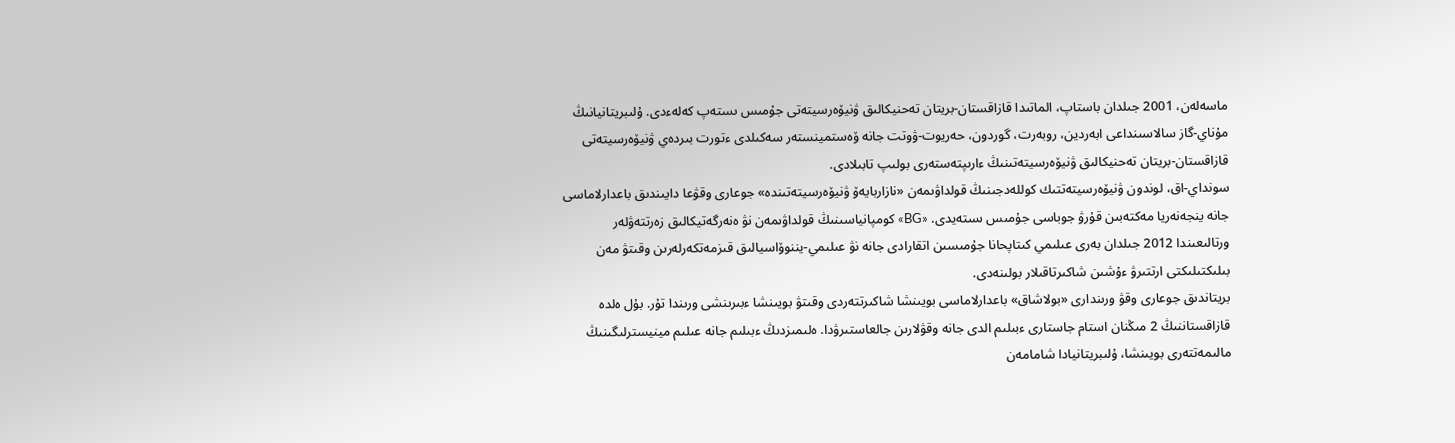ماسەلەن، 2001 جىلدان باستاپ، الماتىدا قازاقستان-بريتان تەحنيكالىق ۋنيۆەرسيتەتى جۇمىس ىستەپ كەلەءدى. ۇلىبريتانيانىڭ مۇناي-گاز سالاسىنداعى ابەردين، روبەرت، گوردون، حەريوت-ۋوتت جانە ۆەستمينستەر سەكىلدى ءتورت بىردەي ۋنيۆەرسيتەتى قازاقستان-بريتان تەحنيكالىق ۋنيۆەرسيتەتىنىڭ ءارىپتەستەرى بولىپ تابىلادى.
سونداي-اق، لوندون ۋنيۆەرسيتەتتىك كوللەدجىنىڭ قولداۋىمەن «نازاربايەۆ ۋنيۆەرسيتەتىندە» جوعارى وقۋعا دايىندىق باعدارلاماسى جانە ينجەنەريا مەكتەبىن قۇرۋ جوباسى جۇمىس ىستەيدى. «BG» كومپانياسىنىڭ قولداۋىمەن نۋ ەنەرگەتيكالىق زەرتتەۋلەر ورتالىعىندا 2012 جىلدان بەرى عىلىمي كىتاپحانا جۇمىسىن اتقارادى جانە نۋ عىلىمي-يننوۆاسيالىق قىزمەتكەرلەرىن وقىتۋ مەن بىلىكتىلىكتى ارتتىرۋ ءۇشىن شاكىرتاقىلار بولىنەدى.
بريتاندىق جوعارى وقۋ ورىندارى «بولاشاق» باعدارلاماسى بويىنشا شاكىرتتەردى وقىتۋ بويىنشا ءبىرىنشى ورىندا تۇر. بۇل ەلدە قازاقستاننىڭ 2 مىڭنان استام جاستارى ءبىلىم الدى جانە وقۋلارىن جالعاستىرۋدا. ەلىمىزدىڭ ءبىلىم جانە عىلىم مينيسترلىگىنىڭ مالىمەتتەرى بويىنشا، ۇلىبريتانيادا شامامەن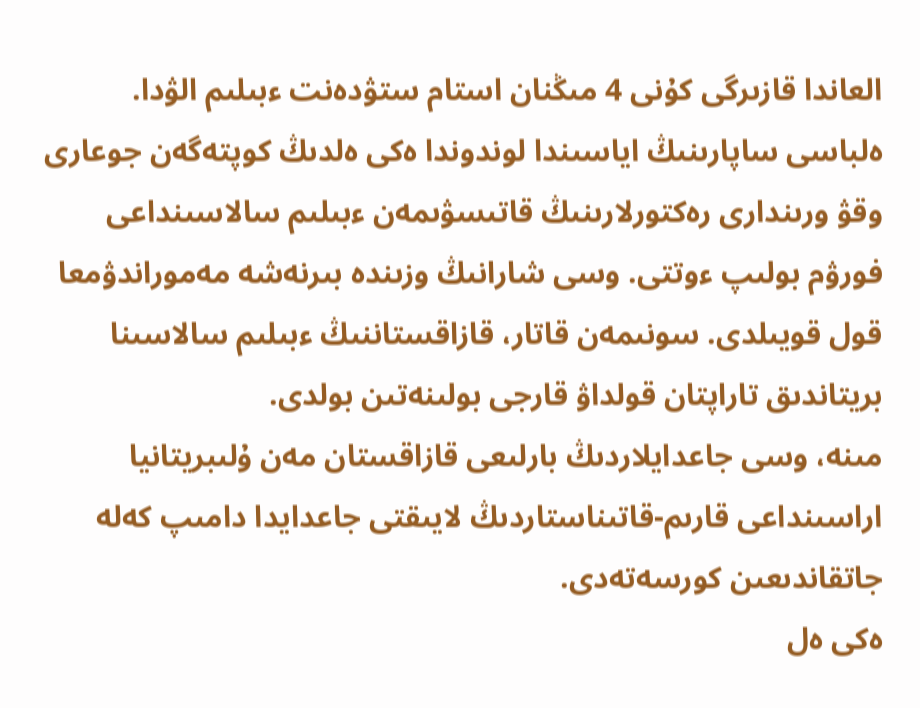العاندا قازىرگى كۇنى 4 مىڭنان استام ستۋدەنت ءبىلىم الۋدا.
ەلباسى ساپارىنىڭ اياسىندا لوندوندا ەكى ەلدىڭ كوپتەگەن جوعارى وقۋ ورىندارى رەكتورلارىنىڭ قاتىسۋىمەن ءبىلىم سالاسىنداعى فورۋم بولىپ ءوتتى. وسى شارانىڭ وزىندە بىرنەشە مەموراندۋمعا قول قويىلدى. سونىمەن قاتار، قازاقستاننىڭ ءبىلىم سالاسىنا بريتاندىق تاراپتان قولداۋ قارجى بولىنەتىن بولدى.
مىنە، وسى جاعدايلاردىڭ بارلىعى قازاقستان مەن ۇلىبريتانيا اراسىنداعى قارىم-قاتىناستاردىڭ لايىقتى جاعدايدا دامىپ كەلە جاتقاندىعىن كورسەتەدى.
ەكى ەل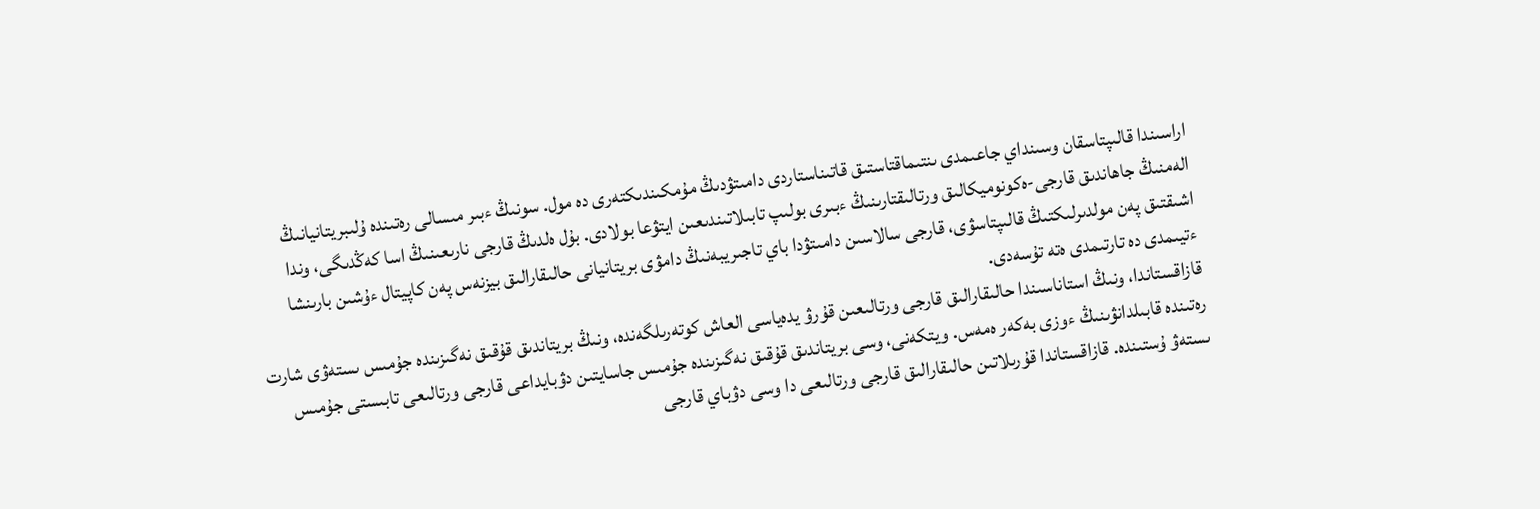اراسىندا قالىپتاسقان وسىنداي جاعىمدى ىنتىماقتاستىق قاتىناستاردى دامىتۋدىڭ مۇمكىندىكتەرى دە مول. سونىڭ ءبىر مىسالى رەتىندە ۇلىبريتانيانىڭ الەمنىڭ جاھاندىق قارجى-ەكونوميكالىق ورتالىقتارىنىڭ ءبىرى بولىپ تابىلاتىندىعىن ايتۋعا بولادى. بۇل ەلدىڭ قارجى نارىعىنىڭ اسا كەڭدىگى، وندا اشىقتىق پەن مولدىرلىكتىڭ قالىپتاسۋى، قارجى سالاسىن دامىتۋدا باي تاجىريبەنىڭ دامۋى بريتانيانى حالىقارالىق بيزنەس پەن كاپيتال ءۇشىن بارىنشا ءتيىمدى دە تارتىمدى ەتە تۇسەدى.
قازاقستاندا، ونىڭ استاناسىندا حالىقارالىق قارجى ورتالىعىن قۇرۋ يدەياسى العاش كوتەرىلگەندە، ونىڭ بريتاندىق قۇقىق نەگىزىندە جۇمىس ىستەۋى شارت رەتىندە قابىلدانۋىنىڭ ءوزى بەكەر ەمەس. ويتكەنى، وسى بريتاندىق قۇقىق نەگىزىندە جۇمىس جاسايتىن دۋبايداعى قارجى ورتالىعى تابىستى جۇمىس ىستەۋ ۇستىندە. قازاقستاندا قۇرىلاتىن حالىقارالىق قارجى ورتالىعى دا وسى دۋباي قارجى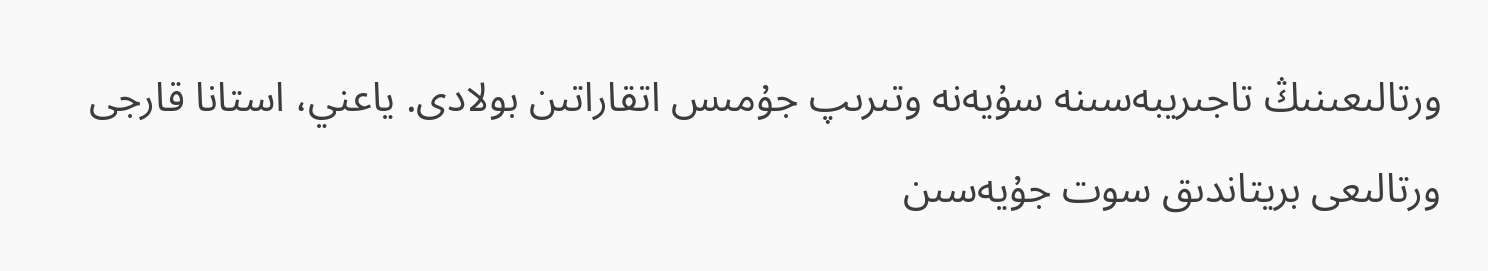ورتالىعىنىڭ تاجىريبەسىنە سۇيەنە وتىرىپ جۇمىس اتقاراتىن بولادى. ياعني، استانا قارجى ورتالىعى بريتاندىق سوت جۇيەسىن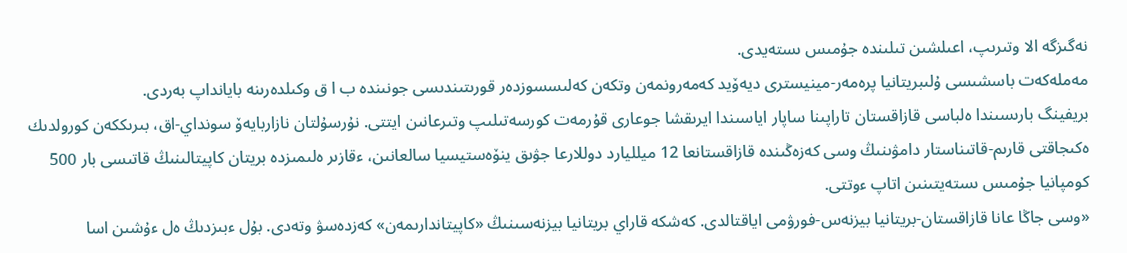نەگىزگە الا وتىرىپ، اعىلشىن تىلىندە جۇمىس ىستەيدى.
مەملەكەت باسشىسى ۇلىبريتانيا پرەمەر-مينيسترى ديەۆيد كەمەرونمەن وتكەن كەلىسسوزدەر قورىتىندىسى جونىندە ب ا ق وكىلدەرىنە بايانداپ بەردى.
بريفينگ بارىسىندا ەلباسى قازاقستان تاراپىنا ساپار اياسىندا ايرىقشا جوعارى قۇرمەت كورسەتىلىپ وتىرعانىن ايتتى. نۇرسۇلتان نازاربايەۆ سونداي-اق، بىرىككەن كورولدىك ەكىجاقتى قارىم-قاتىناستار دامۋىنىڭ وسى كەزەڭىندە قازاقستانعا 12 ميلليارد دوللارعا جۋىق ينۆەستيسيا سالعانىن، ءقازىر ەلىمىزدە بريتان كاپيتالىنىڭ قاتىسى بار 500 كومپانيا جۇمىس ىستەيتىنىن اتاپ ءوتتى.
«وسى جاڭا عانا قازاقستان-بريتانيا بيزنەس-فورۋمى اياقتالدى. كەشكە قاراي بريتانيا بيزنەسىنىڭ «كاپيتاندارىمەن» كەزدەسۋ وتەدى. بۇل ءبىزدىڭ ەل ءۇشىن اسا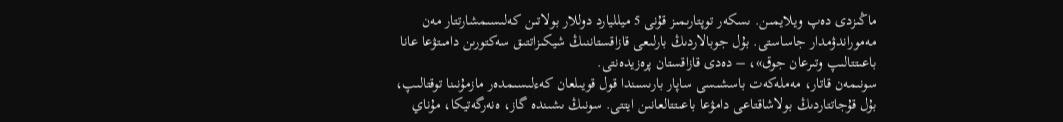ماڭىزدى دەپ ويلايمىن. ىسكەر توپتارىمىز قۇنى 5 ميلليارد دوللار بولاتىن كەلىسىمشارتتار مەن مەموراندۋمدار جاساستى. بۇل جوبالاردىڭ بارلىعى قازاقستاننىڭ شيكىزاتتىق سەكتورىن دامىتۋعا عانا باعىتتالىپ وتىرعان جوق»، – دەدى قازاقستان پرەزيدەنتى.
سونىمەن قاتار، مەملەكەت باسشىسى ساپار بارىسىندا قول قويىلعان كەءلىسىمدەر مازمۇنىنا توقتالىپ، بۇل قۇجاتتاردىڭ بولاشاقتاعى دامۋعا باعىتتالعانىن ايتتى. سونىڭ ىشىندە گاز، ەنەرگەتيكا، مۇناي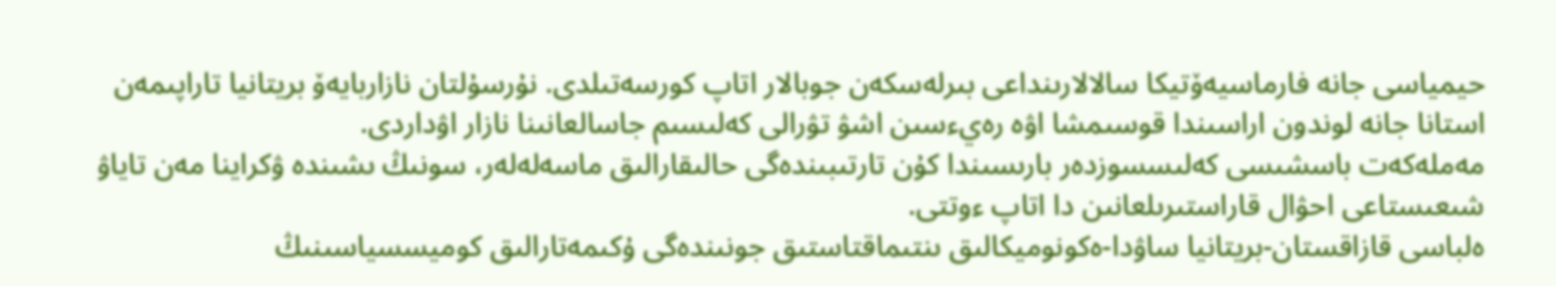حيمياسى جانە فارماسيەۆتيكا سالالارىنداعى بىرلەسكەن جوبالار اتاپ كورسەتىلدى. نۇرسۇلتان نازاربايەۆ بريتانيا تاراپىمەن استانا جانە لوندون اراسىندا قوسىمشا اۋە رەيءسىن اشۋ تۋرالى كەلىسىم جاسالعانىنا نازار اۋداردى.
مەملەكەت باسشىسى كەلىسسوزدەر بارىسىندا كۇن تارتىبىندەگى حالىقارالىق ماسەلەلەر، سونىڭ ىشىندە ۋكراينا مەن تاياۋ شىعىستاعى احۋال قاراستىرىلعانىن دا اتاپ ءوتتى.
ەلباسى قازاقستان-بريتانيا ساۋدا-ەكونوميكالىق ىنتىماقتاستىق جونىندەگى ۇكىمەتارالىق كوميسسياسىنىڭ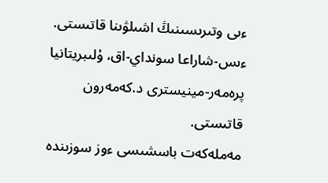ءىى وتىرىسىنىڭ اشىلۋىنا قاتىستى.
ءىس-شاراعا سونداي-اق، ۇلىبريتانيا پرەمەر-مينيسترى د.كەمەرون قاتىستى.
مەملەكەت باسشىسى ءوز سوزىندە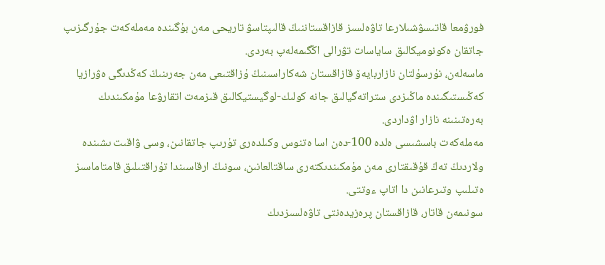فورۋمعا قاتىسۋشىلارعا تاۋەلسىز قازاقستاننىڭ قالىپتاسۋ تاريحى مەن بۇگىندە مەملەكەت جۇرگىزىپ جاتقان ەكونوميكالىق ساياسات تۋرالى اڭگىمەلەپ بەردى.
ماسەلەن، نۇرسۇلتان نازاربايەۆ قازاقستان شەكاراسىنىڭ ۇزاقتىعى مەن جەرىنىڭ كەڭدىگى ەۋرازيا كەڭىستىگىندە ماڭىزدى ستراتەگيالىق جانە كولىك-لوگيستيكالىق قىزمەت اتقارۋعا مۇمكىندىك بەرەتىنىنە نازار اۋداردى.
مەملەكەت باسشىسى ەلدە 100-دەن اسا ەتنوس وكىلدەرى تۇرىپ جاتقانىن، وسى ۋاقىت ىشىندە ولاردىڭ تەڭ قۇقىقتارى مەن مۇمكىندىكتەرى ساقتالعانىن، سونىڭ ارقاسىندا تۇراقتىلىق قامتاماسىز ەتىلىپ وتىرعانىن دا اتاپ ءوتتى.
سونىمەن قاتار، قازاقستان پرەزيدەنتى تاۋەلسىزدىك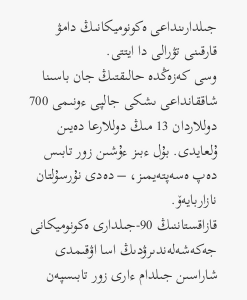جىلدارىنداعى ەكونوميكانىڭ دامۋ قارقىنى تۋرالى دا ايتتى.
وسى كەزەڭدە حالىقتىڭ جان باسىنا شاققانداعى ىشكى جالپى ءونىمى 700 دوللاردان 13 مىڭ دوللارعا دەيىن ۇلعايدى. بۇل ءبىز ءۇشىن زور تابىس دەپ ەسەپتەيمىز، – دەدى نۇرسۇلتان نازاربايەۆ.
قازاقستاننىڭ 90-جىلدارى ەكونوميكانى جەكەشەلەندىرۋدىڭ اسا اۋقىمدى شاراسىن جىلدام ءارى زور تابىسپەن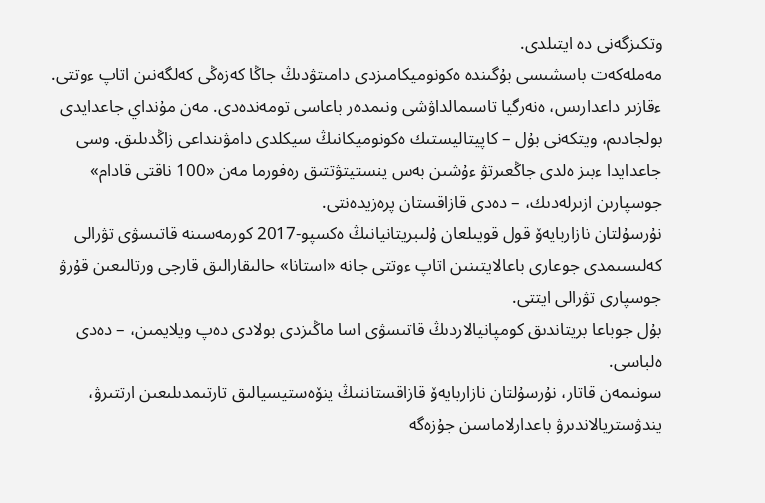وتكىزگەنى دە ايتىلدى.
مەملەكەت باسشىسى بۇگىندە ەكونوميكامىزدى دامىتۋدىڭ جاڭا كەزەڭى كەلگەنىن اتاپ ءوتتى.
ءقازىر داعدارىس، ەنەرگيا تاسىمالداۋشى ونىمدەر باعاسى تومەندەدى. مەن مۇنداي جاعدايدى بولجادىم، ويتكەنى بۇل – كاپيتاليستىك ەكونوميكانىڭ سيكلدى دامۋىنداعى زاڭدىلىق. وسى جاعدايدا ءبىز ەلدى جاڭعىرتۋ ءۇشىن بەس ينستيتۋتتىق رەفورما مەن «100 ناقتى قادام» جوسپارىن ازىرلەدىك، – دەدى قازاقستان پرەزيدەنتى.
نۇرسۇلتان نازاربايەۆ قول قويىلعان ۇلىبريتانيانىڭ ەكسپو-2017 كورمەسىنە قاتىسۋى تۋرالى كەلىسىمدى جوعارى باعالايتىنىن اتاپ ءوتتى جانە «استانا» حالىقارالىق قارجى ورتالىعىن قۇرۋ جوسپارى تۋرالى ايتتى.
بۇل جوباعا بريتاندىق كومپانيالاردىڭ قاتىسۋى اسا ماڭىزدى بولادى دەپ ويلايمىن، – دەدى ەلباسى.
سونىمەن قاتار، نۇرسۇلتان نازاربايەۆ قازاقستاننىڭ ينۆەستيسيالىق تارتىمدىلىعىن ارتتىرۋ، يندۋستريالاندىرۋ باعدارلاماسىن جۇزەگە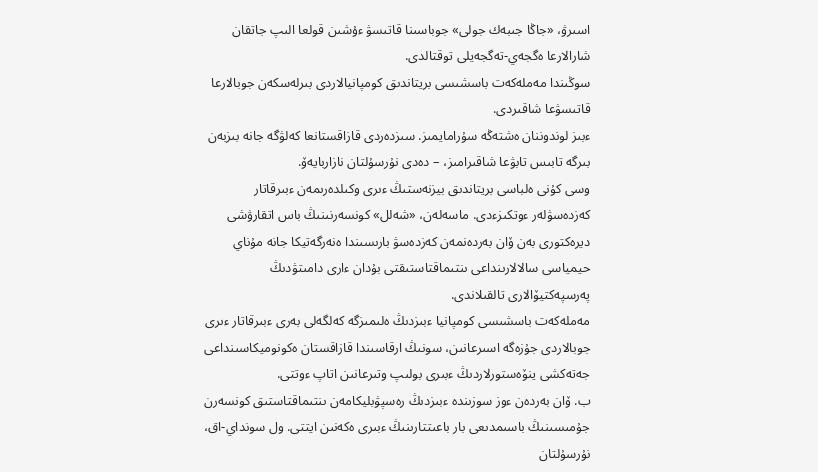اسىرۋ، «جاڭا جىبەك جولى» جوباسىنا قاتىسۋ ءۇشىن قولعا الىپ جاتقان شارالارعا ەگجەي-تەگجەيلى توقتالدى.
سوڭىندا مەملەكەت باسشىسى بريتاندىق كومپانيالاردى بىرلەسكەن جوبالارعا قاتىسۋعا شاقىردى.
ءبىز لوندوننان ەشتەڭە سۇرامايمىز. سىزدەردى قازاقستانعا كەلۋگە جانە بىزبەن بىرگە تابىس تابۋعا شاقىرامىز، – دەدى نۇرسۇلتان نازاربايەۆ.
وسى كۇنى ەلباسى بريتاندىق بيزنەستىڭ ءىرى وكىلدەرىمەن ءبىرقاتار كەزدەسۋلەر ءوتكىزءدى. ماسەلەن، «شەلل» كونسەرنىنىڭ باس اتقارۋشى ديرەكتورى بەن ۆان بەردەنمەن كەزدەسۋ بارىسىندا ەنەرگەتيكا جانە مۇناي حيمياسى سالالارىنداعى ىنتىماقتاستىقتى بۇدان ءارى دامىتۋدىڭ پەرسپەكتيۆالارى تالقىلاندى.
مەملەكەت باسشىسى كومپانيا ءبىزدىڭ ەلىمىزگە كەلگەلى بەرى ءبىرقاتار ءىرى جوبالاردى جۇزەگە اسىرعانىن، سونىڭ ارقاسىندا قازاقستان ەكونوميكاسىنداعى جەتەكشى ينۆەستورلاردىڭ ءبىرى بولىپ وتىرعانىن اتاپ ءوتتى.
ب. ۆان بەردەن ءوز سوزىندە ءبىزدىڭ رەسپۋبليكامەن ىنتىماقتاستىق كونسەرن جۇمىسىنىڭ باسىمدىعى بار باعىتتارىنىڭ ءبىرى ەكەنىن ايتتى. ول سونداي-اق، نۇرسۇلتان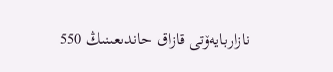نازاربايەۆتى قازاق حاندىعىنىڭ 550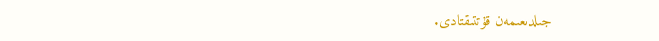جىلدىعىمەن قۇتتىقتادى.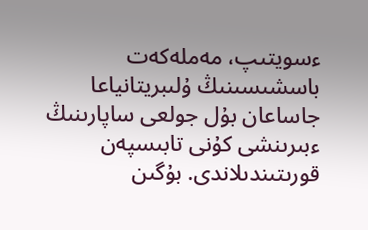ءسويتىپ، مەملەكەت باسشىسىنىڭ ۇلىبريتانياعا جاساعان بۇل جولعى ساپارىنىڭ ءبىرىنشى كۇنى تابىسپەن قورىتىندىلاندى. بۇگىن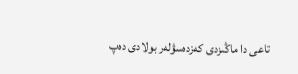تاعى دا ماڭىزدى كەزدەسۋلەر بولادى دەپ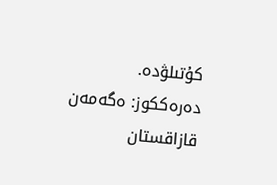كۇتىلۋدە.
دەرەككوز: ەگەمەن قازاقستان